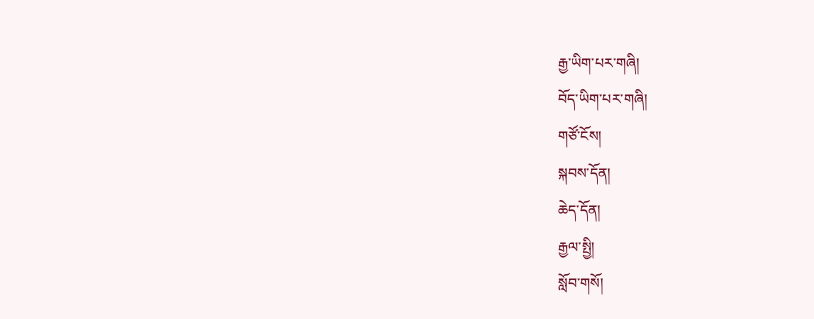རྒྱ་ཡིག་པར་གཞི།
བོད་ཡིག་པར་གཞི།
གཙོ་ངོས།
སྐབས་དོན།
ཆེད་དོན།
རྒྱལ་སྤྱི།
སློབ་གསོ།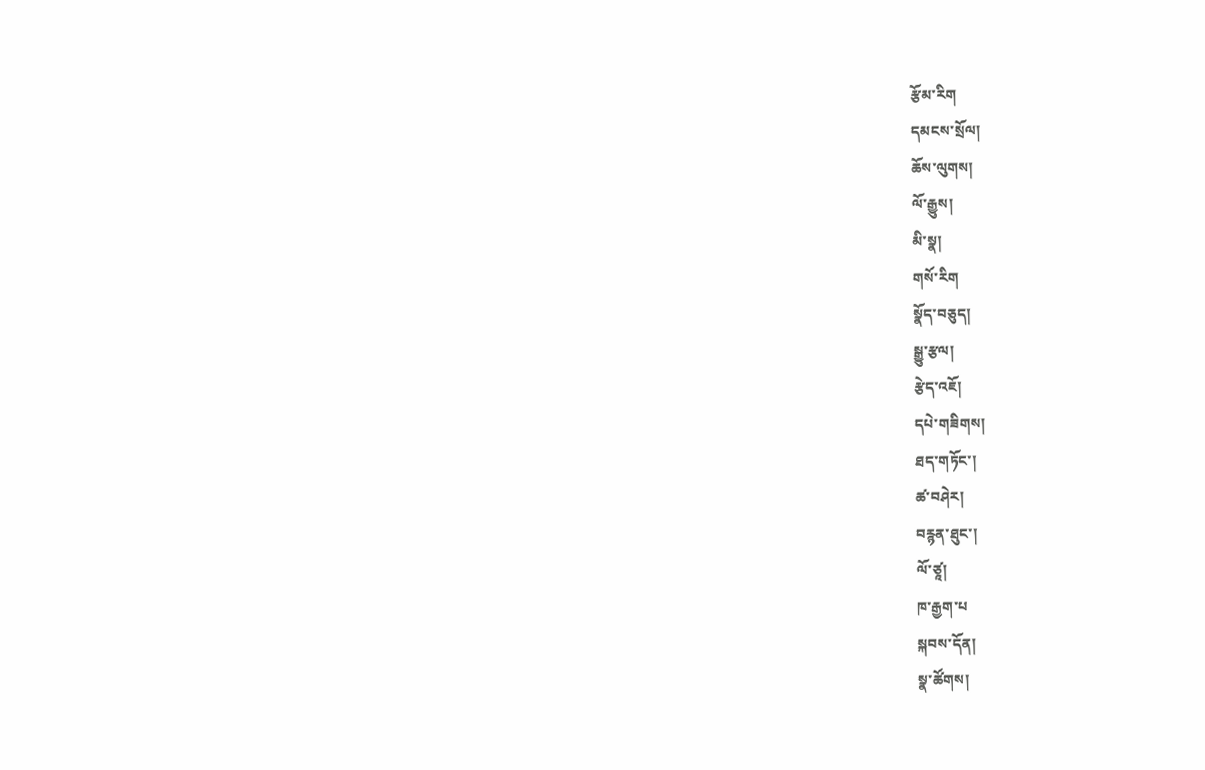རྩོམ་རིག
དམངས་སྲོལ།
ཆོས་ལུགས།
ལོ་རྒྱུས།
མི་སྣ།
གསོ་རིག
སྣོད་བཅུད།
སྒྱུ་རྩལ།
རྩེད་འཇོ།
དཔེ་གཟིགས།
ཐད་གཏོང་།
ཚ་བཤེར།
བརྙན་ཐུང་།
ལོ་ཙཱ།
ཁ་རྒྱག་པ
སྐབས་དོན།
སྣ་ཚོགས།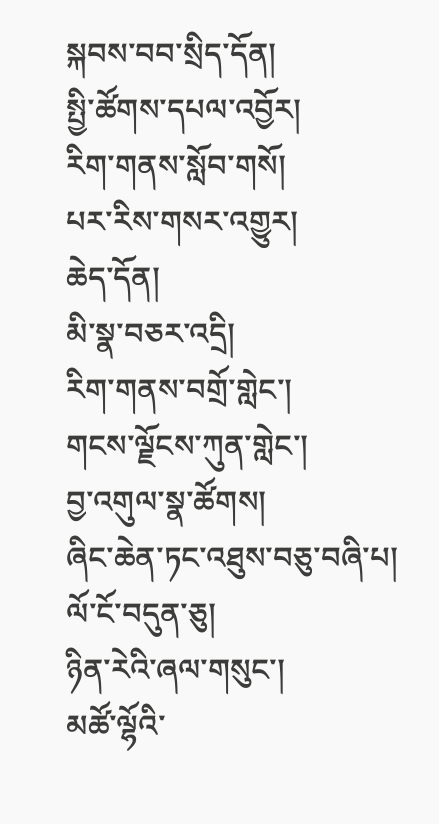སྐབས་བབ་སྲིད་དོན།
སྤྱི་ཚོགས་དཔལ་འབྱོར།
རིག་གནས་སློབ་གསོ།
པར་རིས་གསར་འགྱུར།
ཆེད་དོན།
མི་སྣ་བཅར་འདྲི།
རིག་གནས་བགྲོ་གླེང་།
གངས་ལྗོངས་ཀུན་གླེང་།
བྱ་འགུལ་སྣ་ཚོགས།
ཞིང་ཆེན་ཏང་འཐུས་བཅུ་བཞི་པ།
ལོ་ངོ་བདུན་ཅུ།
ཉིན་རེའི་ཞལ་གསུང་།
མཚོ་ལྷོའི་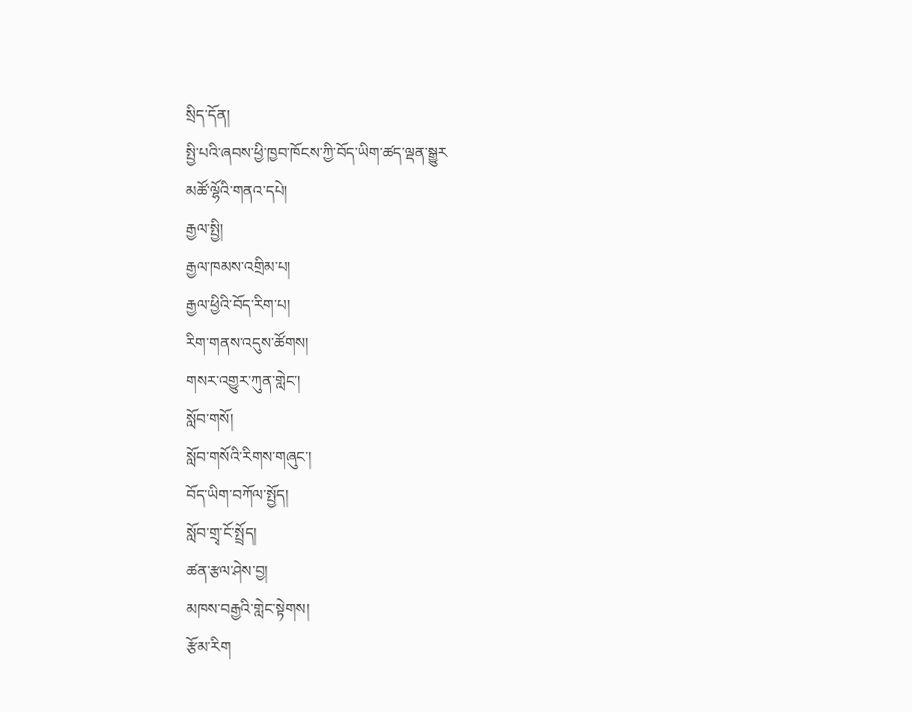སྲིད་དོན།
སྤྱི་པའི་ཞབས་ཕྱི་ཁྱབ་ཁོངས་ཀྱི་བོད་ཡིག་ཚད་ལྡན་སྒྱུར
མཚོ་ལྷོའི་གནའ་དཔེ།
རྒྱལ་སྤྱི།
རྒྱལ་ཁམས་འགྲིམ་པ།
རྒྱལ་ཕྱིའི་བོད་རིག་པ།
རིག་གནས་འདུས་ཚོགས།
གསར་འགྱུར་ཀུན་གླེང་།
སློབ་གསོ།
སློབ་གསོའི་རིགས་གཞུང་།
བོད་ཡིག་བཀོལ་སྤྱོད།
སློབ་གྲྭ་ངོ་སྤྲོད།
ཚན་རྩལ་ཤེས་བྱ།
མཁས་བརྒྱའི་གླེང་སྟེགས།
རྩོམ་རིག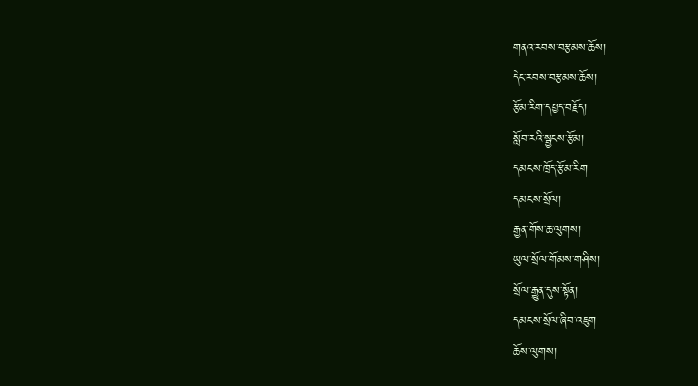གནའ་རབས་བརྩམས་ཆོས།
དེང་རབས་བརྩམས་ཆོས།
རྩོམ་རིག་དཔྱད་བརྗོད།
སློབ་རའི་སྦྱངས་རྩོམ།
དམངས་ཁྲོད་རྩོམ་རིག
དམངས་སྲོལ།
རྒྱན་གོས་ཆ་ལུགས།
ཡུལ་སྲོལ་གོམས་གཤིས།
སྲོལ་རྒྱུན་དུས་སྟོན།
དམངས་སྲོལ་ཞིབ་འཇུག
ཆོས་ལུགས།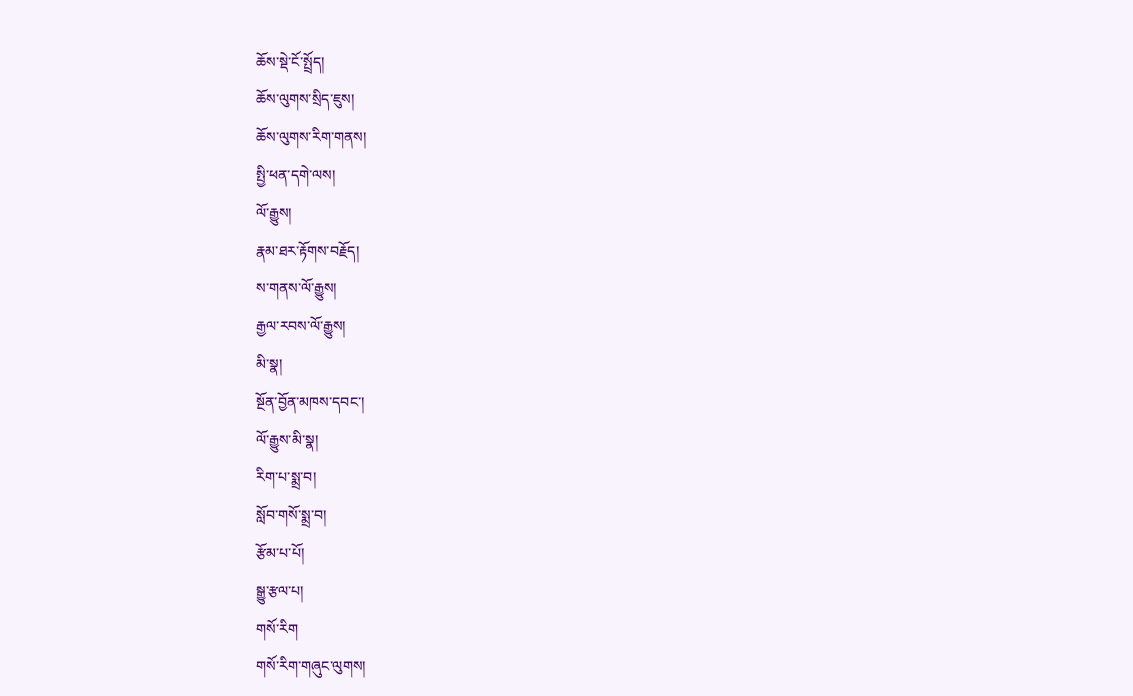ཆོས་སྡེ་ངོ་སྤྲོད།
ཆོས་ལུགས་སྲིད་ཇུས།
ཆོས་ལུགས་རིག་གནས།
སྤྱི་ཕན་དགེ་ལས།
ལོ་རྒྱུས།
རྣམ་ཐར་རྟོགས་བརྗོད།
ས་གནས་ལོ་རྒྱུས།
རྒྱལ་རབས་ལོ་རྒྱུས།
མི་སྣ།
སྔོན་བྱོན་མཁས་དབང་།
ལོ་རྒྱུས་མི་སྣ།
རིག་པ་སྨྲ་བ།
སློབ་གསོ་སྨྲ་བ།
རྩོམ་པ་པོ།
སྒྱུ་རྩལ་པ།
གསོ་རིག
གསོ་རིག་གཞུང་ལུགས།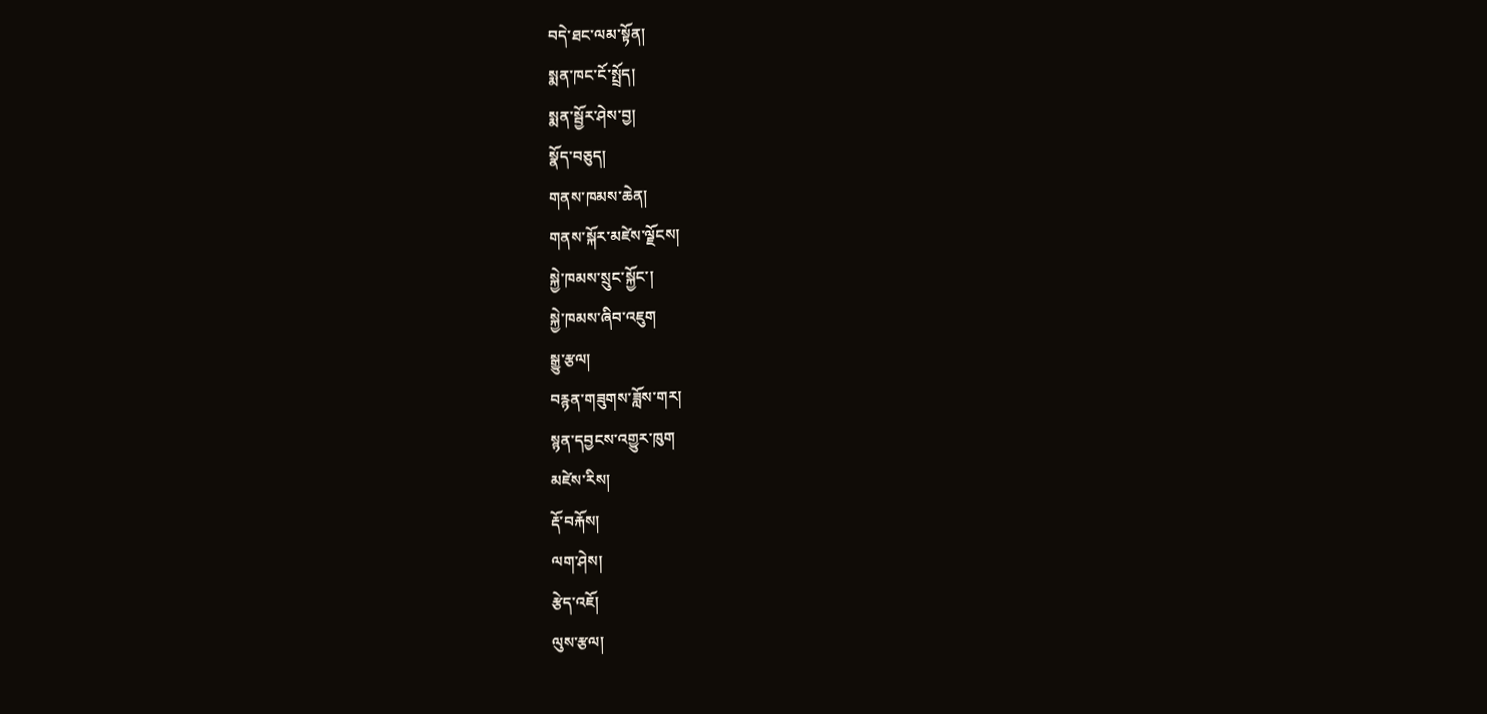བདེ་ཐང་ལམ་སྟོན།
སྨན་ཁང་ངོ་སྤྲོད།
སྨན་སྦྱོར་ཤེས་བྱ།
སྣོད་བཅུད།
གནས་ཁམས་ཆེན།
གནས་སྐོར་མཛེས་ལྗོངས།
སྐྱེ་ཁམས་སྲུང་སྐྱོང་།
སྐྱེ་ཁམས་ཞིབ་འཇུག
སྒྱུ་རྩལ།
བརྙན་གཟུགས་ཟློས་གར།
སྙན་དབྱངས་འགྱུར་ཁུག
མཛེས་རིས།
རྡོ་བརྐོས།
ལག་ཤེས།
རྩེད་འཇོ།
ལུས་རྩལ།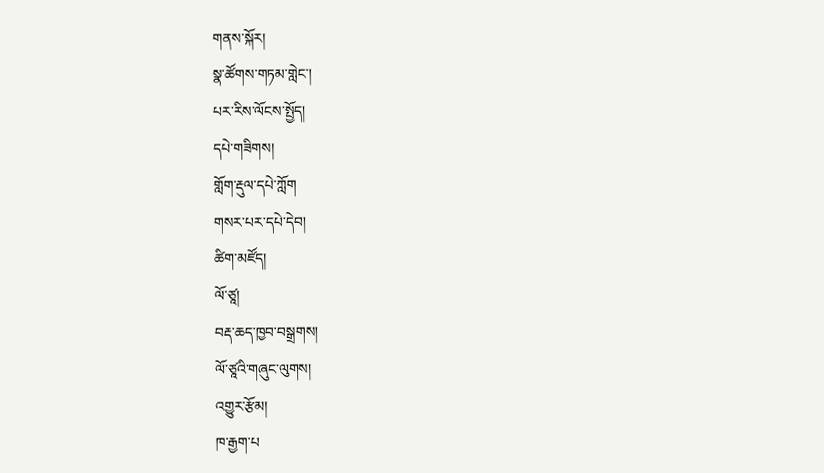གནས་སྐོར།
སྣ་ཚོགས་གཏམ་གླེང་།
པར་རིས་ལོངས་སྤྱོད།
དཔེ་གཟིགས།
གློག་རྡུལ་དཔེ་ཀློག
གསར་པར་དཔེ་དེབ།
ཚིག་མཛོད།
ལོ་ཙཱ།
བརྡ་ཆད་ཁྱབ་བསྒྲགས།
ལོ་ཙཱའི་གཞུང་ལུགས།
འགྱུར་རྩོམ།
ཁ་རྒྱག་པ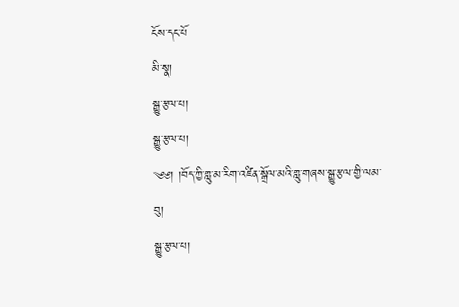ངོས་དང་པོ
མི་སྣ།
སྒྱུ་རྩལ་པ།
སྒྱུ་རྩལ་པ།
༄༅། །བོད་ཀྱི་གླུ་མ་རིག་འཛིན་སྒྲོལ་མའི་གླུ་གཞས་སྒྱུ་རྩལ་གྱི་ལམ་བུ།
སྒྱུ་རྩལ་པ།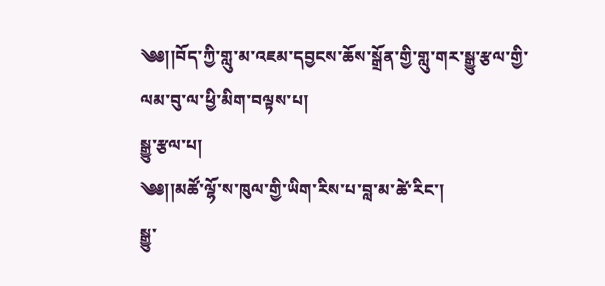༄༅།།བོད་ཀྱི་གླུ་མ་འཇམ་དབྱངས་ཆོས་སྒྲོན་གྱི་གླུ་གར་སྒྱུ་རྩལ་གྱི་ལམ་བུ་ལ་ཕྱི་མིག་བལྟས་པ།
སྒྱུ་རྩལ་པ།
༄༅།།མཚོ་ལྷོ་ས་ཁུལ་གྱི་ཡིག་རིས་པ་བླ་མ་ཚེ་རིང་།
སྒྱུ་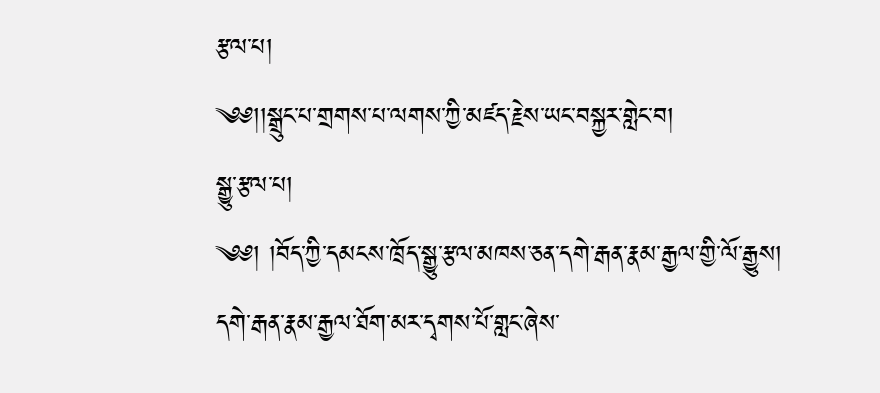རྩལ་པ།
༄༅།།སྒྲུང་པ་གྲགས་པ་ལགས་ཀྱི་མཛད་རྗེས་ཡང་བསྐྱར་གླེང་བ།
སྒྱུ་རྩལ་པ།
༄༅། །བོད་ཀྱི་དམངས་ཁྲོད་སྒྱུ་རྩལ་མཁས་ཅན་དགེ་རྒན་རྣམ་རྒྱལ་གྱི་ལོ་རྒྱུས།
དགེ་རྒན་རྣམ་རྒྱལ་ཐོག་མར་དྭགས་པོ་གླང་ཞེས་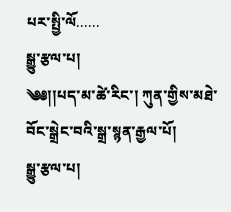པར་སྤྱི་ལོ......
སྒྱུ་རྩལ་པ།
༄༅།།པད་མ་ཚེ་རིང་། ཀུན་གྱིས་མཐེ་བོང་སྒྲེང་བའི་སྒྲ་སྙན་རྒྱལ་པོ།
སྒྱུ་རྩལ་པ།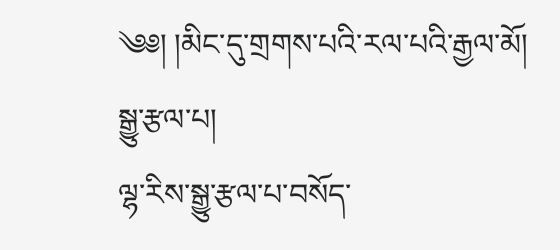༄༅། །མིང་དུ་གྲགས་པའི་རལ་པའི་རྒྱལ་མོ།
སྒྱུ་རྩལ་པ།
ལྷ་རིས་སྒྱུ་རྩལ་པ་བསོད་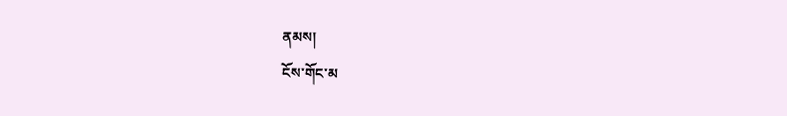ནམས།
ངོས་གོང་མ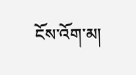ངོས་འོག་མ།